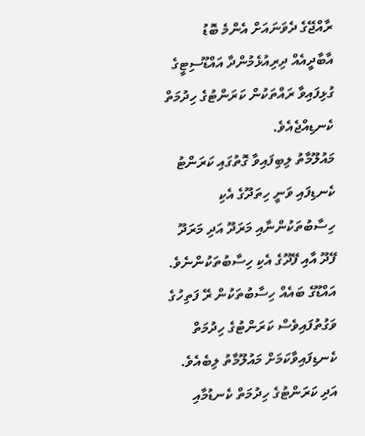ރާއްޖޭގެ ދެވަނައަށް އެންމެ ބޮޑު އާބާދީއެއް ދިރިއުޅެމުންދާ އައްޑޫސިޓީގެ ގުޅިފައިވާ ރައްތަކުން ކަރަންޓުގެ ހިދުމަތް ކެނޑިއްޖެއެވެ.
މައުލޫމާތު ލިބިފައިވާ ގޮތުގައި ކަރަންޓު ކެނޑިފައި ވަނީ ހިތަދޫގެ އެކި ހިސާބުތަކުންނާއި މަރަދޫ އަދި މަރަދޫ ފޭދޫ އާއި ފޭދޫގެ އެކި ހިސާބުތަކުންނެވެ.
އައްޑޫގެ ބައެއް ހިސާބުތަކުން ރޭ ފަތިހުގެ ވަގުތުފައިވެސް ކަރަންޓުގެ ހިދުމަތް ކެނޑިފައިވާކަމަށް މައުލޫމާތު ލިބެއެވެ. އަދި ކަރަންޓުގެ ހިދުމަތް ކެނޑުމާއި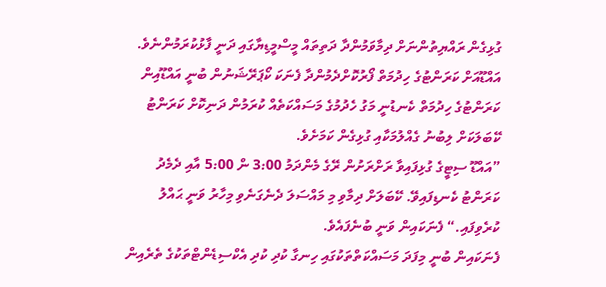ގުޅިގެން ރައްޔިތުންނަށް ދިމާވަމުންދާ ދަތިތައް މީސްމީޑިޔާގައި ދަނީ ފާޅުކުރަމުންނެވެ.
އައްޑޫއަށް ކަރަންޓުގެ ހިދުމަތް ފޯރުކޮށްދެމުންދާ ފެނަކަ ކޯޕަރޭޝަނުން ބުނީ އައްޑޫއިން ކަރަންޓުގެ ހިދުމަތް ކެނޑުނީ މަގު ހެދުމުގެ މަސައްކަތެއް ކުރަމުން ދަނިކޮށް ކަރަންޓު ކޭބަލަކަށް ލިބުނު ގެއްލުމަކާއި ގުޅިގެން ކަމަށެވެ.
”އައްޑޫ ސިޓީގެ ގުޅިފައިވާ ރަށްރަށުން ރޭގެ މެންދަމު 3:00 ން 5:00 އާއި ދެމެދު ކަރަންޓު ކެނޑިފައިވޭ. ކޭބަލަށް ދިމާވި މި މައްސަލަ ދެނެގަނެވި މިހާރު ވަނީ ޙައްލު ކުރެވިފައި.“ ފެނަކައިން ވަނީ ބުނެފައެވެ.
ފެނަކައިން ބުނީ މިފަދަ މަސައްކަތްތަކުގައި ހިނގާ ކުދި ކުދި އެކްސިޑެންޓްތަކުގެ ތެރެއިން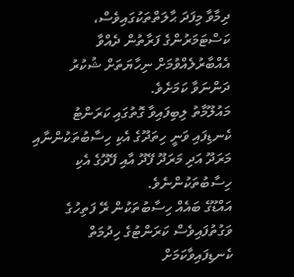ދިމާވާ މިފަދަ ޙާލަތްތަކުގައިވެސް، ކަސްޓަމަރުންގެ ފަރާތުން ދެއްވާ އެއްބާރުލެއްވުމަށް ނިހާޔަތަށް ޝުކުރު ދަންނަވާ ކަމަށެވެ.
މައުލޫމާތު ލިބިފައިވާ ގޮތުގައި ކަރަންޓު ކެނޑިފައި ވަނީ ހިތަދޫގެ އެކި ހިސާބުތަކުންނާއި މަރަދޫ އަދި މަރަދޫ ފޭދޫ އާއި ފޭދޫގެ އެކި ހިސާބުތަކުންނެވެ.
އައްޑޫގެ ބައެއް ހިސާބުތަކުން ރޭ ފަތިހުގެ ވަގުތުފައިވެސް ކަރަންޓުގެ ހިދުމަތް ކެނޑިފައިވާކަމަށް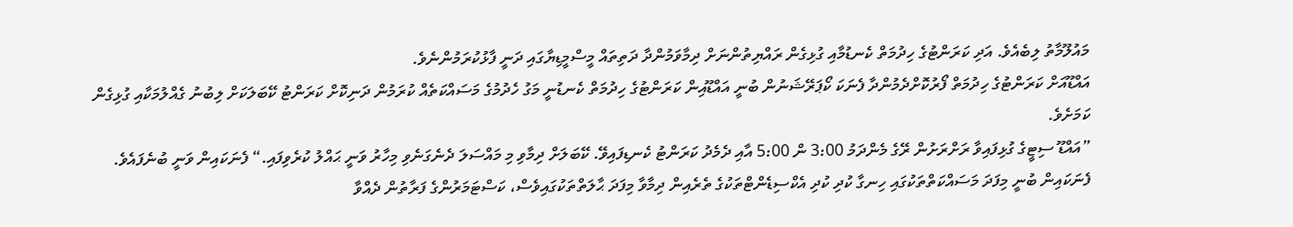މައުލޫމާތު ލިބެއެވެ. އަދި ކަރަންޓުގެ ހިދުމަތް ކެނޑުމާއި ގުޅިގެން ރައްޔިތުންނަށް ދިމާވަމުންދާ ދަތިތައް މީސްމީޑިޔާގައި ދަނީ ފާޅުކުރަމުންނެވެ.
އައްޑޫއަށް ކަރަންޓުގެ ހިދުމަތް ފޯރުކޮށްދެމުންދާ ފެނަކަ ކޯޕަރޭޝަނުން ބުނީ އައްޑޫއިން ކަރަންޓުގެ ހިދުމަތް ކެނޑުނީ މަގު ހެދުމުގެ މަސައްކަތެއް ކުރަމުން ދަނިކޮށް ކަރަންޓު ކޭބަލަކަށް ލިބުނު ގެއްލުމަކާއި ގުޅިގެން ކަމަށެވެ.
”އައްޑޫ ސިޓީގެ ގުޅިފައިވާ ރަށްރަށުން ރޭގެ މެންދަމު 3:00 ން 5:00 އާއި ދެމެދު ކަރަންޓު ކެނޑިފައިވޭ. ކޭބަލަށް ދިމާވި މި މައްސަލަ ދެނެގަނެވި މިހާރު ވަނީ ޙައްލު ކުރެވިފައި.“ ފެނަކައިން ވަނީ ބުނެފައެވެ.
ފެނަކައިން ބުނީ މިފަދަ މަސައްކަތްތަކުގައި ހިނގާ ކުދި ކުދި އެކްސިޑެންޓްތަކުގެ ތެރެއިން ދިމާވާ މިފަދަ ޙާލަތްތަކުގައިވެސް، ކަސްޓަމަރުންގެ ފަރާތުން ދެއްވާ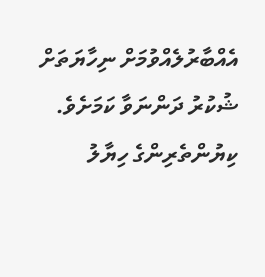އެއްބާރުލެއްވުމަށް ނިހާޔަތަށް ޝުކުރު ދަންނަވާ ކަމަށެވެ.
ކިޔުންތެރިންގެ ހިޔާލު